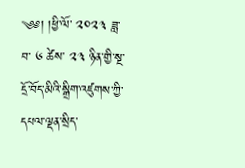༄༅། །ཕྱི་ལོ་ ༢༠༢༣ ཟླ་བ་ ༦ ཚེས་ ༢༣ ཉིན་གྱི་སྔ་དྲོ་བོད་མིའི་སྒྲིག་འཛུགས་ཀྱི་དཔལ་ལྡན་སྲིད་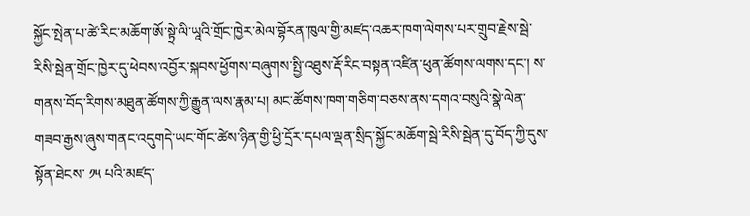སྐྱོང་སྤེན་པ་ཚེ་རིང་མཆོག་ཨོ་སྟྲེ་ལི་ཡཱའི་གྲོང་ཁྱེར་མེལ་བྷོརན་ཁུལ་གྱི་མཛད་འཆར་ཁག་ལེགས་པར་གྲུབ་རྗེས་སྦེ་རིསི་སྦེན་གྲོང་ཁྱེར་དུ་ཕེབས་འབྱོར་སྐབས་ཕྱོགས་བཞུགས་སྤྱི་འཐུས་རྡོ་རིང་བསྟན་འཛིན་ཕུན་ཚོགས་ལགས་དང་། ས་གནས་བོད་རིགས་མཐུན་ཚོགས་ཀྱི་རྒྱུན་ལས་རྣམ་པ། མང་ཚོགས་ཁག་གཅིག་བཅས་ནས་དགའ་བསུའི་སྣེ་ལེན་གཟབ་རྒྱས་ཞུས་གནང་འདུགདེ་ཡང་གོང་ཚེས་ཉིན་གྱི་ཕྱི་དྲོར་དཔལ་ལྡན་སྲིད་སྐྱོང་མཆོག་སྦེ་རིསི་སྦེན་དུ་བོད་ཀྱི་དུས་སྟོན་ཐེངས་ ༡༥ པའི་མཛད་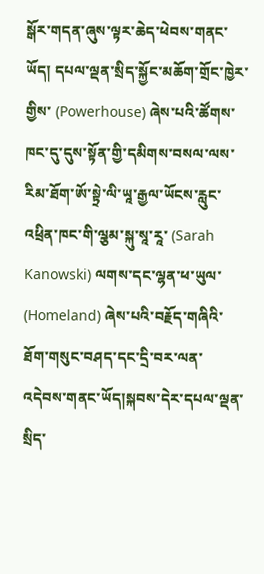སྒོར་གདན་ཞུས་ལྟར་ཆེད་ཕེབས་གནང་ཡོད། དཔལ་ལྡན་སྲིད་སྐྱོང་མཆོག་གྲོང་ཁྱེར་གྱིས་ (Powerhouse) ཞེས་པའི་ཚོགས་ཁང་དུ་དུས་སྟོན་གྱི་དམིགས་བསལ་ལས་རིམ་ཐོག་ཨོ་སྟྲེ་ལི་ཡཱ་རྒྱལ་ཡོངས་རླུང་འཕྲིན་ཁང་གི་ལྕམ་སྐུ་སཱ་རཱ་ (Sarah Kanowski) ལགས་དང་ལྷན་ཕ་ཡུལ་ (Homeland) ཞེས་པའི་བརྗོད་གཞིའི་ཐོག་གསུང་བཤད་དང་དྲི་བར་ལན་འདེབས་གནང་ཡོད།སྐབས་དེར་དཔལ་ལྡན་སྲིད་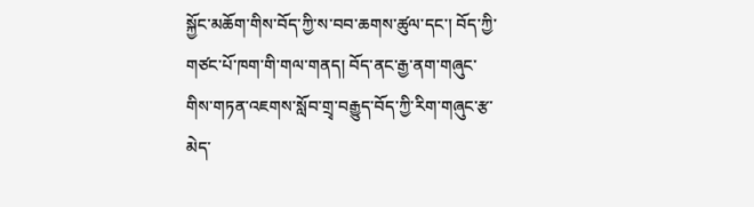སྐྱོང་མཆོག་གིས་བོད་ཀྱི་ས་བབ་ཆགས་ཚུལ་དང་། བོད་ཀྱི་གཙང་པོ་ཁག་གི་གལ་གནད། བོད་ནང་རྒྱ་ནག་གཞུང་གིས་གཏན་འཇགས་སློབ་གྲྭ་བརྒྱུད་བོད་ཀྱི་རིག་གཞུང་རྩ་མེད་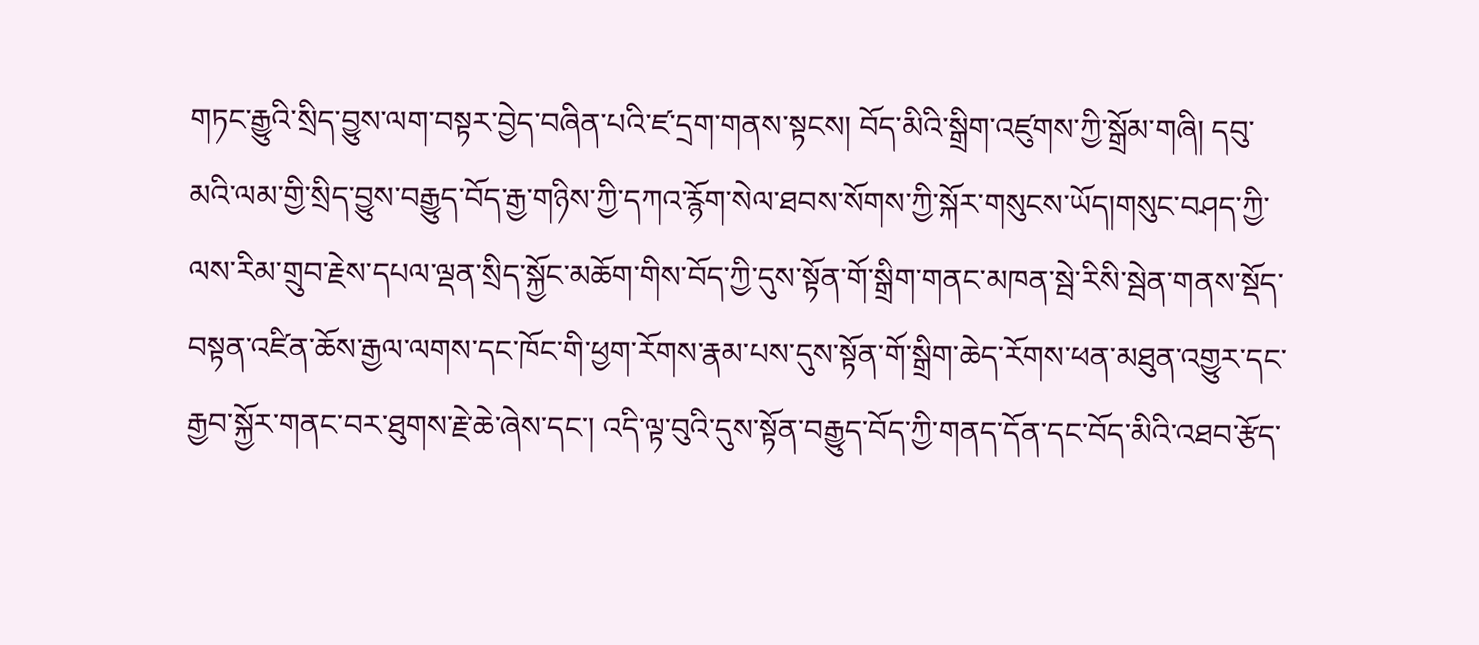གཏང་རྒྱུའི་སྲིད་བྱུས་ལག་བསྟར་བྱེད་བཞིན་པའི་ཛ་དྲག་གནས་སྟངས། བོད་མིའི་སྒྲིག་འཛུགས་ཀྱི་སྒྲོམ་གཞི། དབུ་མའི་ལམ་གྱི་སྲིད་བྱུས་བརྒྱུད་བོད་རྒྱ་གཉིས་ཀྱི་དཀའ་རྙོག་སེལ་ཐབས་སོགས་ཀྱི་སྐོར་གསུངས་ཡོད།གསུང་བཤད་ཀྱི་ལས་རིམ་གྲུབ་རྗེས་དཔལ་ལྡན་སྲིད་སྐྱོང་མཆོག་གིས་བོད་ཀྱི་དུས་སྟོན་གོ་སྒྲིག་གནང་མཁན་སྦེ་རིསི་སྦེན་གནས་སྡོད་བསྟན་འཛིན་ཆོས་རྒྱལ་ལགས་དང་ཁོང་གི་ཕྱག་རོགས་རྣམ་པས་དུས་སྟོན་གོ་སྒྲིག་ཆེད་རོགས་ཕན་མཐུན་འགྱུར་དང་རྒྱབ་སྐྱོར་གནང་བར་ཐུགས་རྗེ་ཆེ་ཞེས་དང་། འདི་ལྟ་བུའི་དུས་སྟོན་བརྒྱུད་བོད་ཀྱི་གནད་དོན་དང་བོད་མིའི་འཐབ་རྩོད་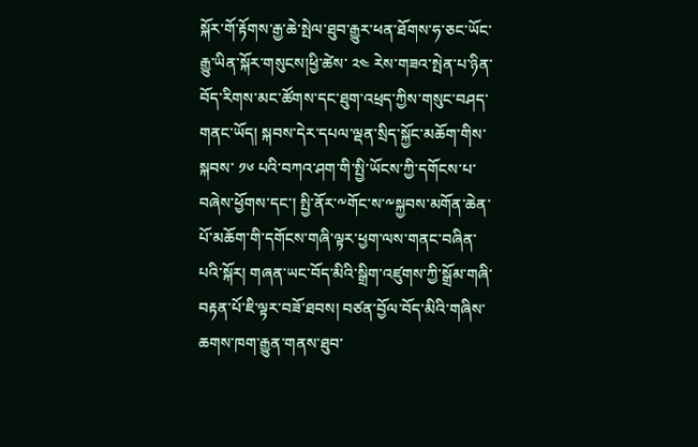སྐོར་གོ་རྟོགས་རྒྱ་ཆེ་སྤེལ་ཐུབ་རྒྱུར་ཕན་ཐོགས་ཧ་ཅང་ཡོང་རྒྱུ་ཡིན་སྐོར་གསུངས།ཕྱི་ཚེས་ ༢༤ རེས་གཟའ་སྤེན་པ་ཉིན་བོད་རིགས་མང་ཚོགས་དང་ཐུག་འཕྲད་ཀྱིས་གསུང་བཤད་གནང་ཡོད། སྐབས་དེར་དཔལ་ལྡན་སྲིད་སྐྱོང་མཆོག་གིས་སྐབས་ ༡༦ པའི་བཀའ་ཤག་གི་སྤྱི་ཡོངས་ཀྱི་དགོངས་པ་བཞེས་ཕྱོགས་དང་། སྤྱི་ནོར་༸གོང་ས་༸སྐྱབས་མགོན་ཆེན་པོ་མཆོག་གི་དགོངས་གཞི་ལྟར་ཕྱག་ལས་གནང་བཞིན་པའི་སྐོར། གཞན་ཡང་བོད་མིའི་སྒྲིག་འཛུགས་ཀྱི་སྒྲོམ་གཞི་བརྟན་པོ་ཇི་ལྟར་བཟོ་ཐབས། བཙན་བྱོལ་བོད་མིའི་གཞིས་ཆགས་ཁག་རྒྱུན་གནས་ཐུབ་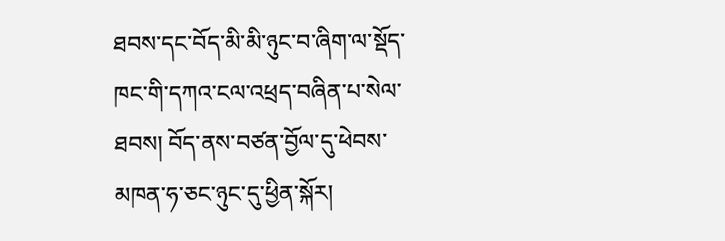ཐབས་དང་བོད་མི་མི་ཉུང་བ་ཞིག་ལ་སྡོད་ཁང་གི་དཀའ་ངལ་འཕྲད་བཞིན་པ་སེལ་ཐབས། བོད་ནས་བཙན་བྱོལ་དུ་ཕེབས་མཁན་ཧ་ཅང་ཉུང་དུ་ཕྱིན་སྐོར།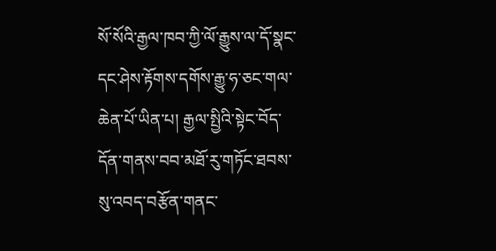སོ་སོའི་རྒྱལ་ཁབ་ཀྱི་ལོ་རྒྱུས་ལ་དོ་སྣང་དང་ཤེས་རྟོགས་དགོས་རྒྱུ་ཧ་ཅང་གལ་ཆེན་པོ་ཡིན་པ། རྒྱལ་སྤྱིའི་སྟེང་བོད་དོན་གནས་བབ་མཐོ་རུ་གཏོང་ཐབས་སུ་འབད་བརྩོན་གནང་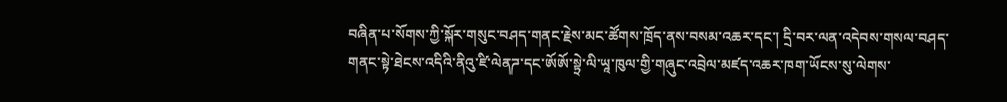བཞིན་པ་སོགས་ཀྱི་སྐོར་གསུང་བཤད་གནང་རྗེས་མང་ཚོགས་ཁྲོད་ནས་བསམ་འཆར་དང་། དྲི་བར་ལན་འདེབས་གསལ་བཤད་གནང་སྟེ་ཐེངས་འདིའི་ནིའུ་ཛི་ལེནཌ་དང་ཨོཨོ་སྟྲེ་ལི་ཡཱ་ཁུལ་གྱི་གཞུང་འབྲེལ་མཛད་འཆར་ཁག་ཡོངས་སུ་ལེགས་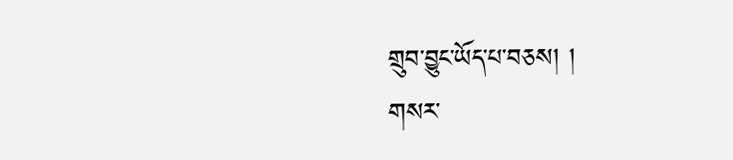གྲུབ་བྱུང་ཡོད་པ་བཅས། །
གསར་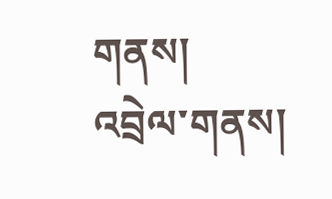གནས།
འབྲེལ་གནས།